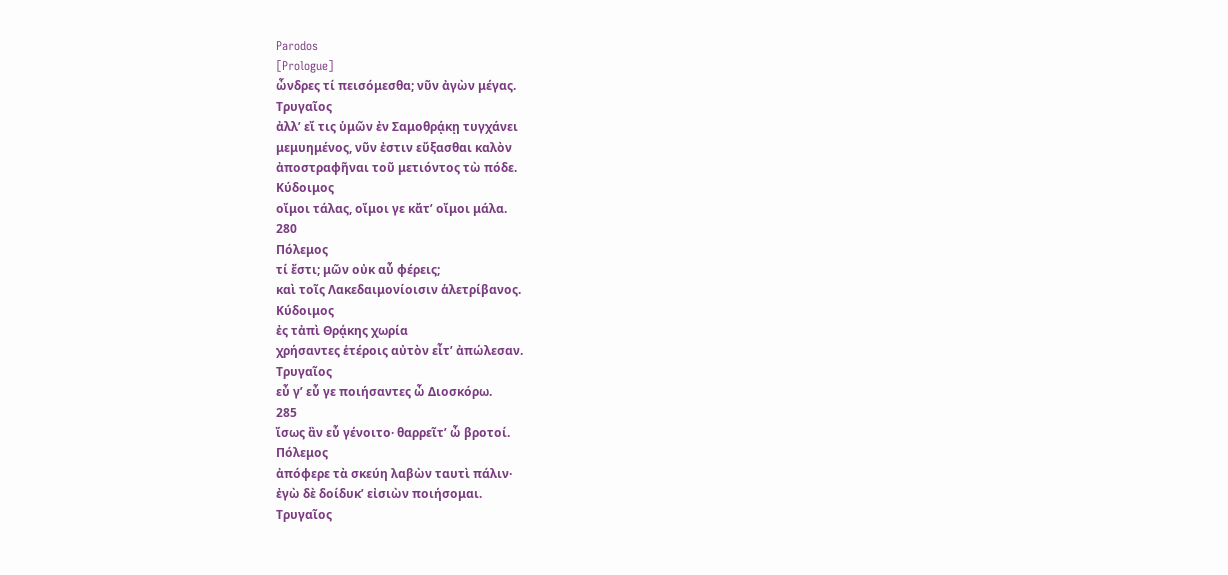Parodos
[Prologue]
ὦνδρες τί πεισόμεσθα; νῦν ἀγὼν μέγας.
Τρυγαῖος
ἀλλʼ εἴ τις ὑμῶν ἐν Σαμοθρᾴκῃ τυγχάνει
μεμυημένος, νῦν ἐστιν εὔξασθαι καλὸν
ἀποστραφῆναι τοῦ μετιόντος τὼ πόδε.
Κύδοιμος
οἴμοι τάλας, οἴμοι γε κἄτʼ οἴμοι μάλα.
280
Πόλεμος
τί ἔστι; μῶν οὐκ αὖ φέρεις;
καὶ τοῖς Λακεδαιμονίοισιν ἁλετρίβανος.
Κύδοιμος
ἐς τἀπὶ Θρᾴκης χωρία
χρήσαντες ἑτέροις αὐτὸν εἶτʼ ἀπώλεσαν.
Τρυγαῖος
εὖ γʼ εὖ γε ποιήσαντες ὦ Διοσκόρω.
285
ἴσως ἂν εὖ γένοιτο· θαρρεῖτʼ ὦ βροτοί.
Πόλεμος
ἀπόφερε τὰ σκεύη λαβὼν ταυτὶ πάλιν·
ἐγὼ δὲ δοίδυκʼ εἰσιὼν ποιήσομαι.
Τρυγαῖος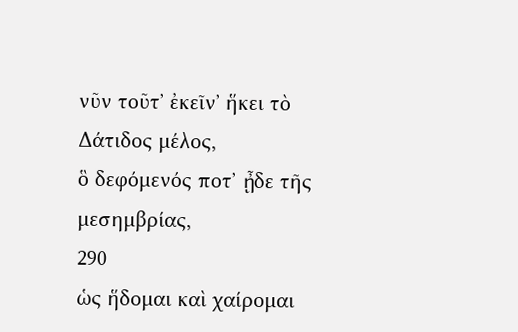νῦν τοῦτʼ ἐκεῖνʼ ἥκει τὸ Δάτιδος μέλος,
ὃ δεφόμενός ποτʼ ᾖδε τῆς μεσημβρίας,
290
ὡς ἥδομαι καὶ χαίρομαι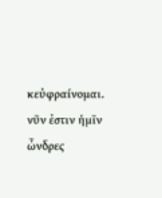κεὐφραίνομαι.
νῦν ἐστιν ἡμῖν ὦνδρες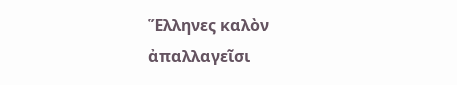Ἕλληνες καλὸν
ἀπαλλαγεῖσι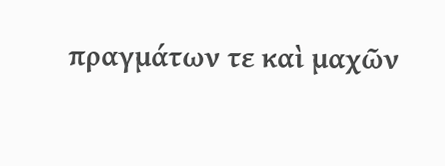πραγμάτων τε καὶ μαχῶν